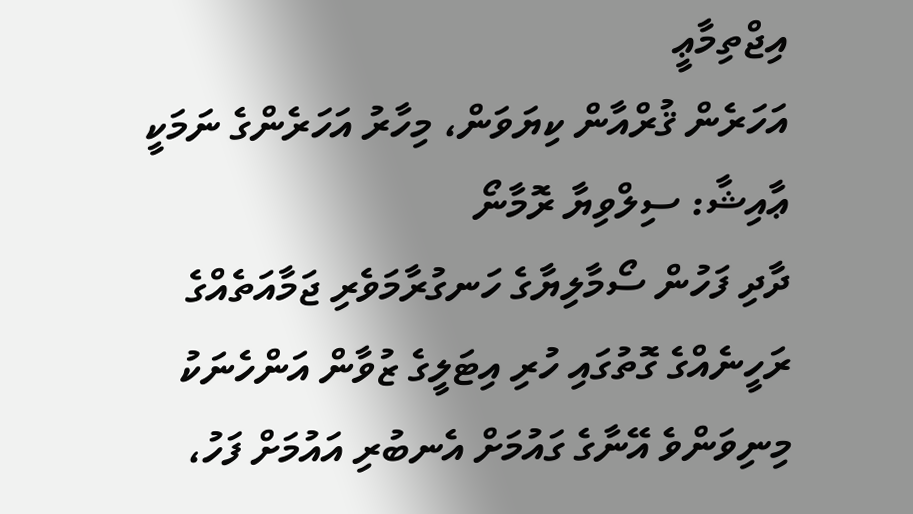އިޖްތިމާޢީ
އަހަރެން ޤުރްއާން ކިޔަވަން، މިހާރު އަހަރެންގެ ނަމަކީ ޢާއިޝާ: ސިލްވިޔާ ރޮމާނޯ
ދާދި ފަހުން ސޯމާލިޔާގެ ހަނގުރާމަވެރި ޖަމާއަތެއްގެ ރަހީނެއްގެ ގޮތުގައި ހުރި އިޓަލީގެ ޒުވާން އަންހެނަކު މިނިވަންވެ އޭނާގެ ގައުމަށް އެނބުރި އައުމަށް ފަހު،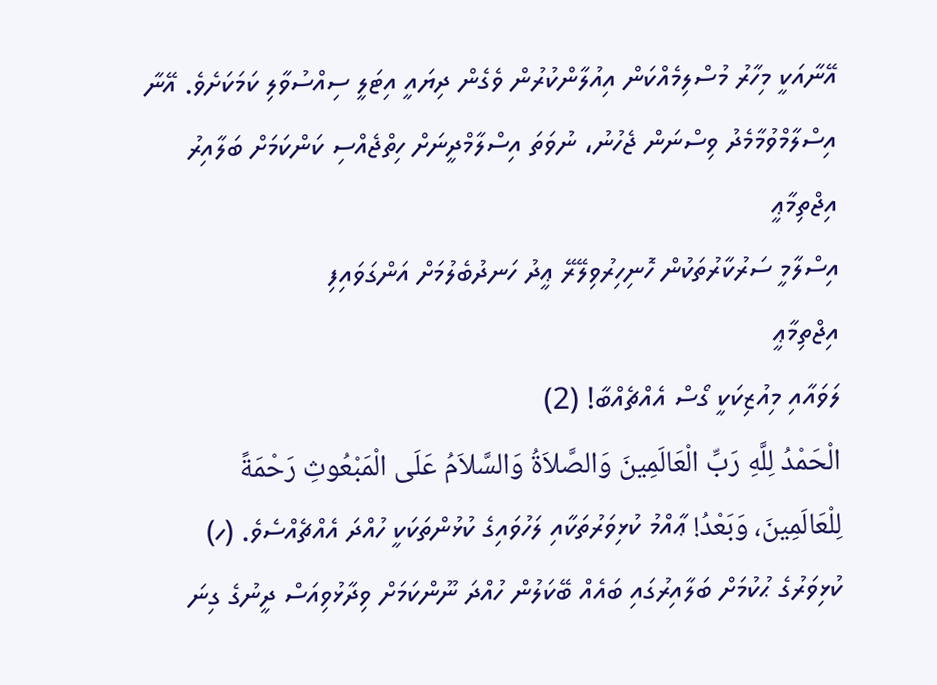އޭނާއަކީ މިހާރު މުސްލިމެއްކަން އިއުލާންކުރުން ވެގެން ދިޔައީ އިޓަލީ ސިއްސުވާލި ކަމަކަށެވެ. އޭނާ އިސްލާމްވުމާމެދު ވިސްނަން ޖެހުނު، ނުވަތަ އިސްލާމްދީނަށް ހިތްޖެއްސި ކަންކަމަށް ބަލާއިރު
އިޖްތިމާޢީ
އިސްލާމީ ސަރުކާރުތަކުން ހޮނިހިރުވިލޭރޭ ޢީދު ހަނދުބެލުމަށް އަންގަވައިފި
އިޖްތިމާޢީ
ލަވައާއި މިއުޒިކަކީ ގޯސް އެއްޗެއްބާ! (2)
الْحَمْدُ لِلَّهِ رَبِّ الْعَالَمِينَ وَالصَّلاَةُ وَالسَّلاَمُ عَلَى الْمَبْعُوثِ رَحْمَةً لِلْعَالَمِينَ، وَبَعْدُ! ޢާއްމު ކުޅިވަރުތަކާއި ލަހުވައިގެ ކުޅުންތަކަކީ ހުއްދަ އެއްޗެއްސެވެ. (ހ) ކުޅިވަރުގެ ޙުކުމަށް ބަލާއިރުގައި ބައެއް ބޭކަލުން ހުއްދަ ނޫންކަމަށް ވިދާޅުވިއަސް ދީނުގެ ގިނަ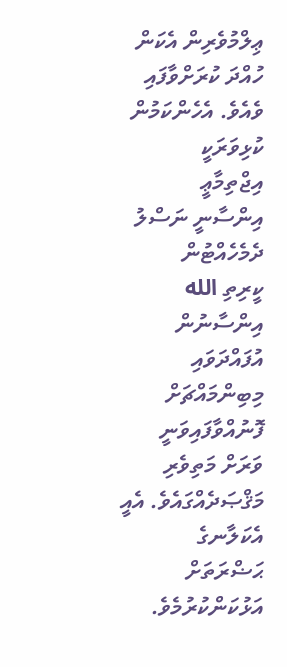ޢިލްމުވެރިން އެކަން ހުއްދަ ކުރަށްވާފައި ވެއެވެ. އެހެންކަމުން ކުޅިވަރަކީ
އިޖްތިމާޢީ
އިންސާނީ ނަސްލު ދެމެހެއްޓުން
ކީރިތި الله އިންސާނުން އުފައްދަވައި މިބިންމައްޗަށް ފޮނުއްވާފައިވަނީ ވަރަށް މަތިވެރި މަޤްޞަދެއްގައެވެ. އެއީ އެކަލާނގެ ޙަޟްރަތަށް އަޅުކަންކުރުމެވެ.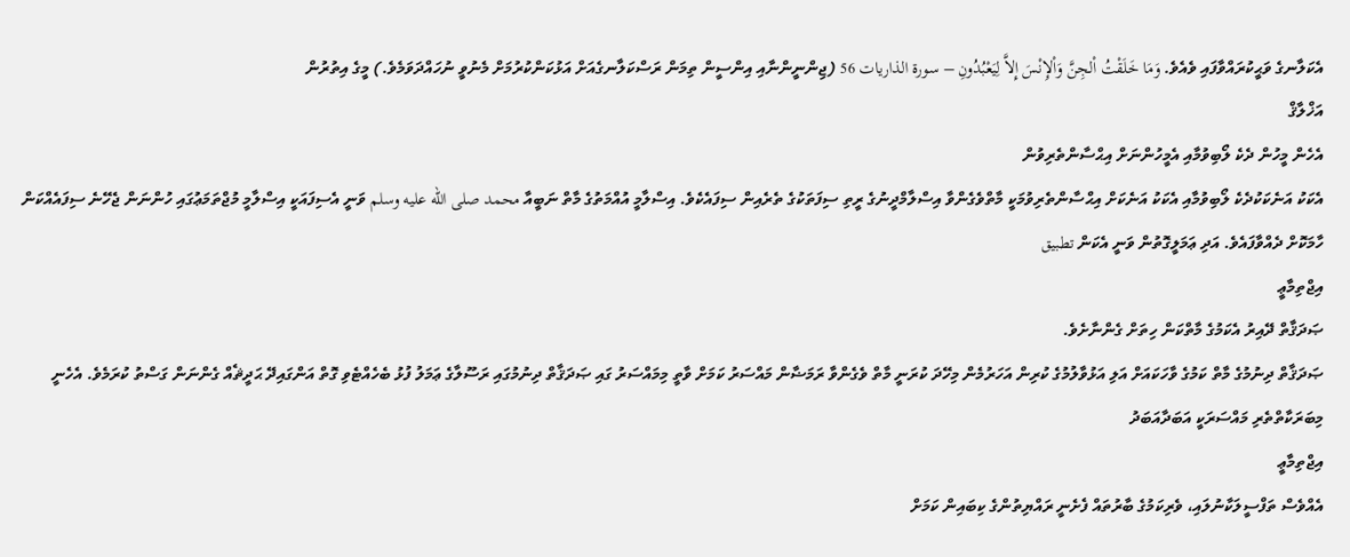އެކަލާނގެ ވަޙީކުރައްވާފައި ވެއެވެ. وَمَا خَلَقْتُ اْلجِنَّ وَاْلإِنْسَ إِلاَّ لِيَعْبُدُونِ – سورة الذاريات 56 (ޖިންނީންނާއި އިންސީން ތިމަން ރަސްކަލާނގެއަށް އަޅުކަންކުރުމަށް މެނުވީ ނުހައްދަވަމެވެ.) މީގެ އިތުރުން
އަޚްލާޤް
އެހެން މީހުން ދެކެ ލޯބިވުމާއި އެމީހުންނަށް އިޙްސާންތެރިވުން
އެކަކު އަނެކަކުދެކެ ލޯބިވުމާއި އެކަކު އަނެކަށް އިޙްސާންތެރިވުމަކީ މާތްވެގެންވާ އިސްލާމްދީނުގެ ރީތި ސިފަތަކުގެ ތެރެއިން ސިފައެކެވެ. އިސްލާމީ އުއްމަތުގެ މާތް ނަބީއާ محمد صلى الله عليه وسلم ވަނީ އެސިފައަކީ އިސްލާމީ މުޖްތަމަޢުގައި ހުންނަން ޖެހޭނެ ސިފައެއްކަން ހާމަކޮށް ދެއްވާފައެވެ. އަދި ޢަމަލީގޮތުން ވަނީ އެކަން تطبيق
އިޖްތިމާޢީ
ޞަދަޤާތް ދޭއިރު އެކަމުގެ މާތްކަން ހިތަށް ގެންނާށެވެ.
ޞަދަޤާތް ދިނުމުގެ މާތް ކަމުގެ ވާހަކައަށް އަލި އަޅުވާލުމުގެ ކުރިން އަހަރުމެން މިހޭދަ ކުރަނީ މާތް ވެގެންވާ ރަމަޟާން މައްސަރު ކަމަށް ވާތީ މިމައްސަރު ގައި ޞަދަޤާތް ދިނުމުގައި ރަސޫލާގެ ޢަމަލު ފުޅު ބެހެއްޓެވި ގޮތް އަންގައިދޭ ޙަދީޘެއް ގެންނަން ގަސްތު ކުރަމެވެ. އެހެނީ މިބަރަކާތްތެރި މައްސަރަކީ އަބަދާއަބަދު
އިޖްތިމާޢީ
އެއްވެސް ތަފްސީލަކާނުލައި، ވެރިކަމުގެ ބާރުތައް ފެށެނީ ރައްޔިތުންގެ ކިބައިން ކަމަށް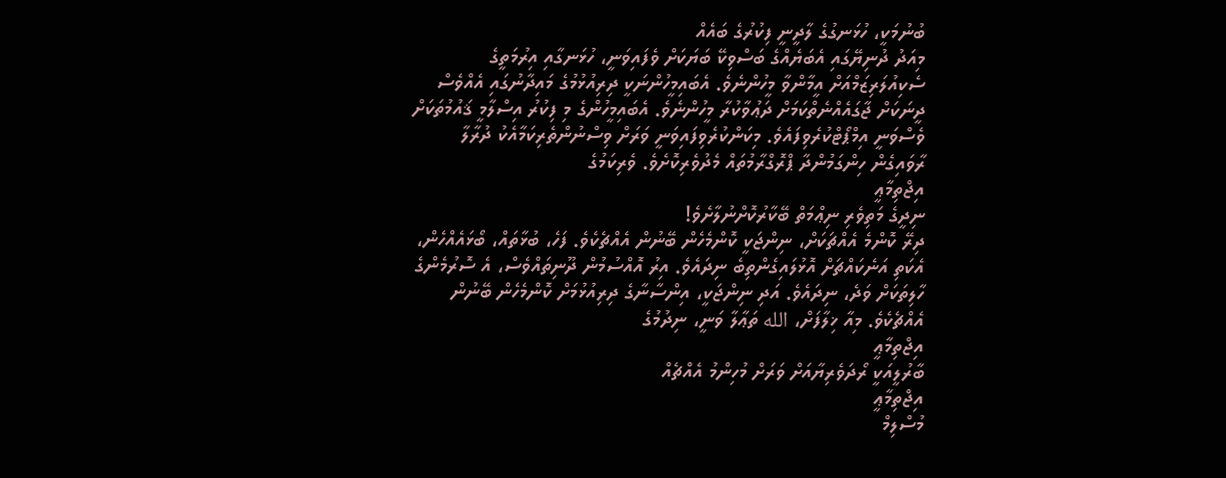ބުނުމަކީ، ހުޅަނގުގެ ލާދީނީ ފިކުރުގެ ބައެއް
މިއަދު ދުނިޔޭގައި އެބަޔެއްގެ ބަސްވިކޭ ބަޔަކަށް ވެފައިވަނީ، ހުޅަނގާއި އިރުމަތީގެ ސެކިއުލަރިޒަމްއަށް އީމާންވާ މީހުންނެވެ. އެބައިމީހުންނަކީ ދިރިއުޅުމުގެ މައިދާނުގައި އެއްވެސް ދީނަކަށް ޖާގައެއްނެތްކަމަށް ދަޢުވާކުރާ މީހުންނެވެ. އެބައިމީހުންގެ މި ފިކުރު އިސްލާމީ ޤައުމުތަކަށް ވެސްވަނީ އިމްޕޯޓްކުރެވިފައެވެ. މިކަންކުރެވިފައިވަނީ ވަރަށް ވިސްނުންތެރިކަމާއެކު ދުރާލާ ރާވައިގެން ހިންގަމުންދާ ޕްރޮގްރާމުތައް މެދުވެރިކޮށެވެ. ވެރިކަމުގެ
އިޖްތިމާޢީ
ނިދީގެ މަތިވެރި ނިޢްމަތް ބޭކާރުކޮށްނުލާށެވެ!
ދިރޭ ކޮންމެ އެއްޗަކަށް، ނިންޖަކީ ކޮންމެހެން ބޭނުން އެއްޗެކެވެ. ފަހެ، ބުޅާތައް، ބޯޅައެއްހެން، އެކަތި އަނެކައްޗަށް އޮޅުލައިގެންތިބެ ނިދައެވެ. އިރު އޮއްސުމުން ދޫނިތައްވެސް، އެ ސޮރުމެންގެ ހާލިތަކަށް ވަދެ، ނިދައެވެ. އަދި ނިންޖަކީ، އިންސާނާގެ ދިރިއުޅުމަށް ކޮންމެހެން ބޭނުން އެއްޗެކެވެ. މިއާ ޚިލާފަށް، الله ތަޢާލާ ވަނީ، ނިދުމުގެ
އިޖްތިމާޢީ
ބާރުލީއަކީ ރޯދަވެރިޔާއަށް ވަރަށް މުހިންމު އެއްޗެއް
އިޖްތިމާޢީ
މުސްލިމް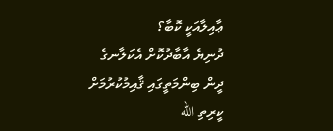ޢާއިލާއަކީ ކޮބާ؟
ދުނިޔެ އާބާދުކޮށް އެކަލާނގެ ދީން ބިންމަތީގައި ޤާއިމުކުރުމަށް ކީރިތި الله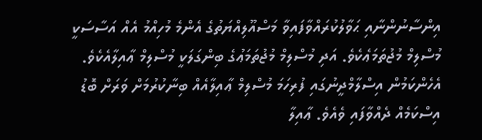އިންސާނުންނާއި ޙަވާލުކުރައްވާފައިވާ މަސްއޫލިއްޔަތުގެ އެންމެ މުހިއްމު އެއް އަސާސަކީ މުސްލިމް މުޖުތަމަޢެކެވެ. އަދި މުސްލިމް މުޖުތަމަޢުގެ ބިންގަލަކީ މުސްލިމް ޢާއިލާއެކެވެ. އެހެންކަމުން އިސްލާމްދީނުގައި ފުރިހަމަ މުސްލިމް ޢާއިލާއެއް ބިނާކުރުމަށް ވަރަށް ބޮޑު އިސްކަމެއް ދެއްވާފައި ވެއެވެ. ޢާއިލާ